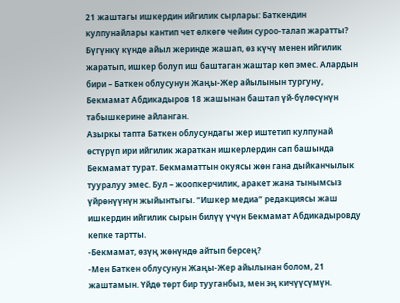21 жаштагы ишкердин ийгилик сырлары: Баткендин кулпунайлары кантип чет өлкөгө чейин суроо-талап жаратты?
Бүгүнкү күндө айыл жеринде жашап, өз күчү менен ийгилик жаратып, ишкер болуп иш баштаган жаштар көп эмес. Алардын бири – Баткен облусунун Жаңы-Жер айылынын тургуну, Бекмамат Абдикадыров 18 жашынан баштап үй-бүлөсүнүн табышкерине айланган.
Азыркы тапта Баткен облусундагы жер иштетип кулпунай өстүрүп ири ийгилик жараткан ишкерлердин сап башында Бекмамат турат. Бекмаматтын окуясы жөн гана дыйканчылык тууралуу эмес. Бул – жоопкерчилик, аракет жана тынымсыз үйрөнүүнүн жыйынтыгы. “Ишкер медиа” редакциясы жаш ишкердин ийгилик сырын билүү үчүн Бекмамат Абдикадыровду кепке тартты.
-Бекмамат, өзүң жөнүндө айтып берсең?
-Мен Баткен облусунун Жаңы-Жер айылынан болом, 21 жаштамын. Үйдө төрт бир тууганбыз, мен эң кичүүсүмүн.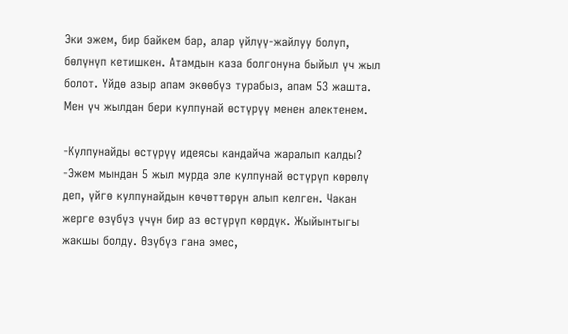Эки эжем, бир байкем бар, алар үйлүү-жайлуу болуп, бөлүнүп кетишкен. Атамдын каза болгонуна быйыл үч жыл болот. Үйдө азыр апам экөөбүз турабыз, апам 53 жашта. Мен үч жылдан бери кулпунай өстүрүү менен алектенем.

-Кулпунайды өстүрүү идеясы кандайча жаралып калды?
-Эжем мындан 5 жыл мурда эле кулпунай өстүрүп көрөлү деп, үйгө кулпунайдын көчөттөрүн алып келген. Чакан жерге өзүбүз үчүн бир аз өстүрүп көрдүк. Жыйынтыгы жакшы болду. Өзүбүз гана эмес,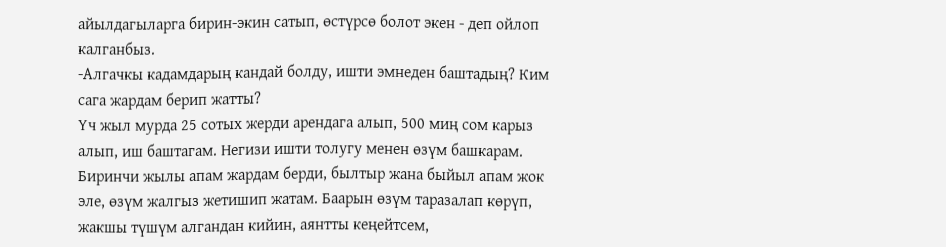айылдагыларга бирин-экин сатып, өстүрсө болот экен - деп ойлоп калганбыз.
-Алгачкы кадамдарың кандай болду, ишти эмнеден баштадың? Ким сага жардам берип жатты?
Үч жыл мурда 25 сотых жерди арендага алып, 500 миң сом карыз алып, иш баштагам. Негизи ишти толугу менен өзүм башкарам. Биринчи жылы апам жардам берди, былтыр жана быйыл апам жок эле, өзүм жалгыз жетишип жатам. Баарын өзүм таразалап көрүп, жакшы түшүм алгандан кийин, аянтты кеңейтсем,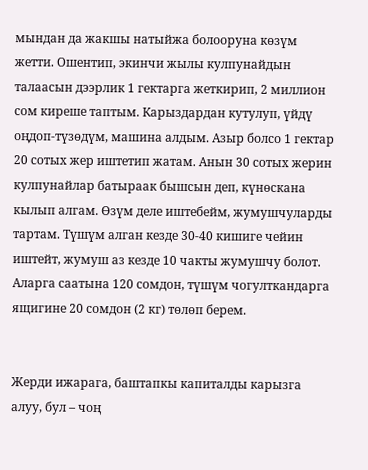мындан да жакшы натыйжа болооруна көзүм жетти. Ошентип, экинчи жылы кулпунайдын талаасын дээрлик 1 гектарга жеткирип, 2 миллион сом киреше таптым. Карыздардан кутулуп, үйдү оңдоп-түзөдүм, машина алдым. Азыр болсо 1 гектар 20 сотых жер иштетип жатам. Анын 30 сотых жерин кулпунайлар батыраак бышсын деп, күнөскана кылып алгам. Өзүм деле иштебейм, жумушчуларды тартам. Түшүм алган кезде 30-40 кишиге чейин иштейт, жумуш аз кезде 10 чакты жумушчу болот. Аларга саатына 120 сомдон, түшүм чогулткандарга ящигине 20 сомдон (2 кг) төлөп берем.


Жерди ижарага, баштапкы капиталды карызга алуу, бул – чоң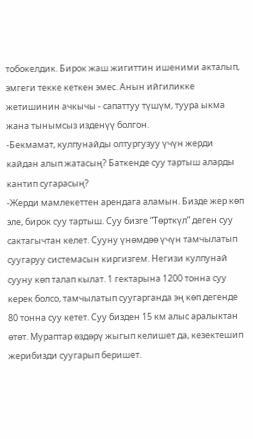тобокелдик. Бирок жаш жигиттин ишеними акталып, эмгеги текке кеткен эмес. Анын ийгиликке жетишинин ачкычы - сапаттуу түшүм, туура ыкма жана тынымсыз изденүү болгон.
-Бекмамат, кулпунайды олтургузуу үчүн жерди кайдан алып жатасың? Баткенде суу тартыш аларды кантип сугарасың?
-Жерди мамлекеттен арендага аламын. Бизде жер көп эле, бирок суу тартыш. Суу бизге “Төрткүл” деген суу сактагычтан келет. Сууну үнөмдөө үчүн тамчылатып суугаруу системасын киргизгем. Негизи кулпунай сууну көп талап кылат. 1 гектарына 1200 тонна суу керек болсо, тамчылатып суугарганда эң көп дегенде 80 тонна суу кетет. Суу бизден 15 км алыс аралыктан өтөт. Мураптар өздөрү жыгып келишет да, кезектешип жерибизди суугарып беришет.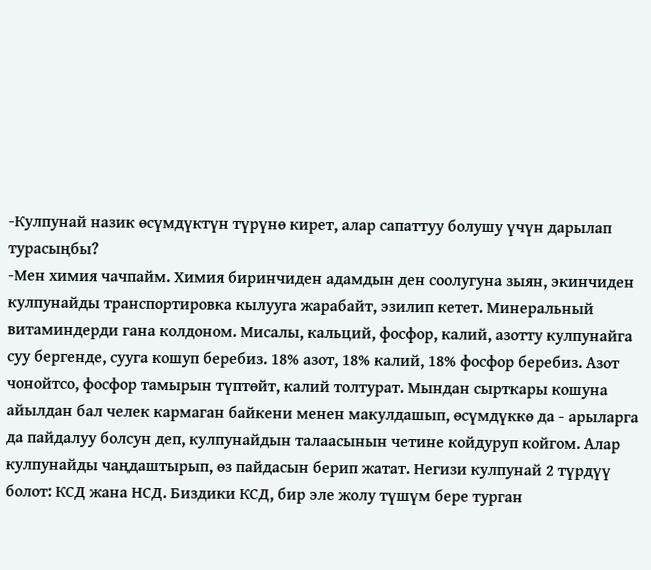-Кулпунай назик өсүмдүктүн түрүнө кирет, алар сапаттуу болушу үчүн дарылап турасыңбы?
-Мен химия чачпайм. Химия биринчиден адамдын ден соолугуна зыян, экинчиден кулпунайды транспортировка кылууга жарабайт, эзилип кетет. Минеральный витаминдерди гана колдоном. Мисалы, кальций, фосфор, калий, азотту кулпунайга суу бергенде, сууга кошуп беребиз. 18% азот, 18% калий, 18% фосфор беребиз. Азот чонойтсо, фосфор тамырын түптөйт, калий толтурат. Мындан сырткары кошуна айылдан бал челек кармаган байкени менен макулдашып, өсүмдүккө да - арыларга да пайдалуу болсун деп, кулпунайдын талаасынын четине койдуруп койгом. Алар кулпунайды чаңдаштырып, өз пайдасын берип жатат. Негизи кулпунай 2 түрдүү болот: КСД жана НСД. Биздики КСД, бир эле жолу түшүм бере турган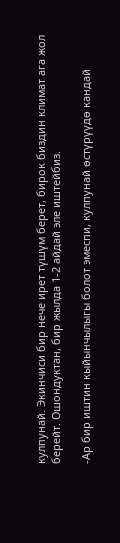кулпунай. Экинчиси бир нече ирет түшүм берет, бирок биздин климат ага жол берейт. Ошондуктан, бир жылда 1-2 айдай эле иштейбиз.

-Ар бир иштин кыйынчылыгы болот эмеспи, кулпунай өстүрүүдө кандай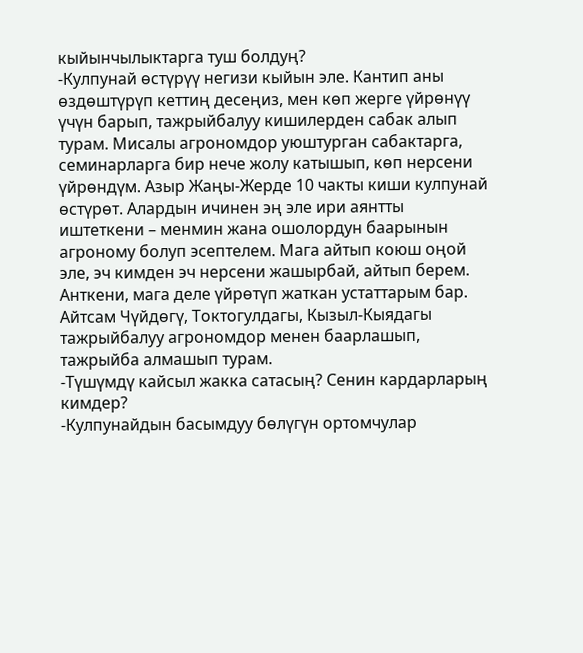кыйынчылыктарга туш болдуң?
-Кулпунай өстүрүү негизи кыйын эле. Кантип аны өздөштүрүп кеттиң десеңиз, мен көп жерге үйрөнүү үчүн барып, тажрыйбалуу кишилерден сабак алып турам. Мисалы агрономдор уюштурган сабактарга, семинарларга бир нече жолу катышып, көп нерсени үйрөндүм. Азыр Жаңы-Жерде 10 чакты киши кулпунай өстүрөт. Алардын ичинен эң эле ири аянтты иштеткени – менмин жана ошолордун баарынын агроному болуп эсептелем. Мага айтып коюш оңой эле, эч кимден эч нерсени жашырбай, айтып берем. Анткени, мага деле үйрөтүп жаткан устаттарым бар. Айтсам Чүйдөгү, Токтогулдагы, Кызыл-Кыядагы тажрыйбалуу агрономдор менен баарлашып, тажрыйба алмашып турам.
-Түшүмдү кайсыл жакка сатасың? Сенин кардарларың кимдер?
-Кулпунайдын басымдуу бөлүгүн ортомчулар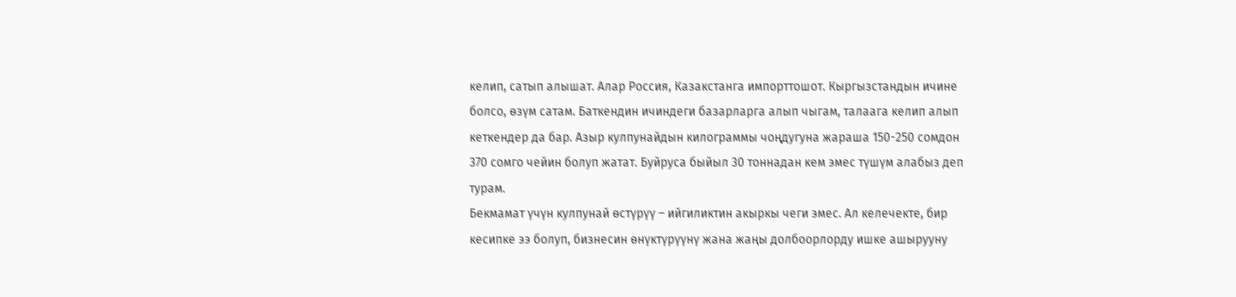келип, сатып алышат. Алар Россия, Казакстанга импорттошот. Кыргызстандын ичине болсо, өзүм сатам. Баткендин ичиндеги базарларга алып чыгам, талаага келип алып кеткендер да бар. Азыр кулпунайдын килограммы чоңдугуна жараша 150-250 сомдон 370 сомго чейин болуп жатат. Буйруса быйыл 30 тоннадан кем эмес түшүм алабыз деп турам.
Бекмамат үчүн кулпунай өстүрүү – ийгиликтин акыркы чеги эмес. Ал келечекте, бир кесипке ээ болуп, бизнесин өнүктүрүүнү жана жаңы долбоорлорду ишке ашырууну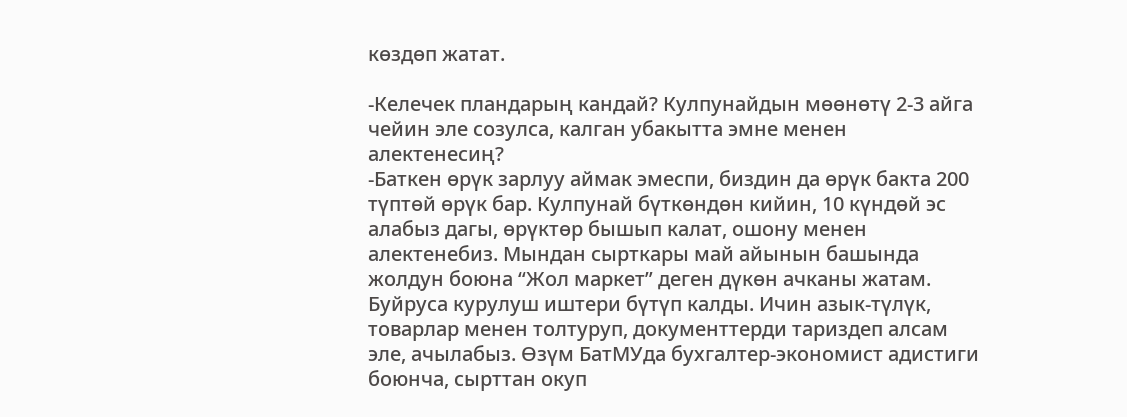көздөп жатат.

-Келечек пландарың кандай? Кулпунайдын мөөнөтү 2-3 айга чейин эле созулса, калган убакытта эмне менен алектенесиң?
-Баткен өрүк зарлуу аймак эмеспи, биздин да өрүк бакта 200 түптөй өрүк бар. Кулпунай бүткөндөн кийин, 10 күндөй эс алабыз дагы, өрүктөр бышып калат, ошону менен алектенебиз. Мындан сырткары май айынын башында жолдун боюна “Жол маркет” деген дүкөн ачканы жатам. Буйруса курулуш иштери бүтүп калды. Ичин азык-түлүк, товарлар менен толтуруп, документтерди тариздеп алсам эле, ачылабыз. Өзүм БатМУда бухгалтер-экономист адистиги боюнча, сырттан окуп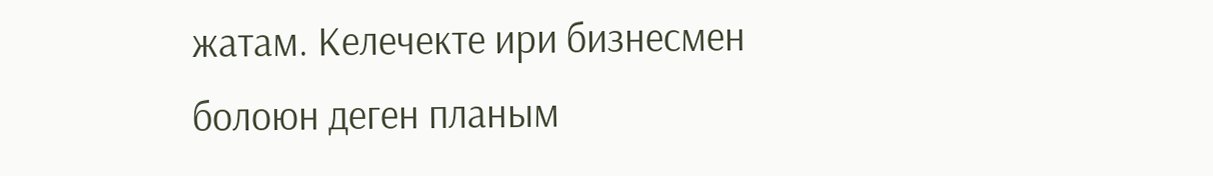жатам. Келечекте ири бизнесмен болоюн деген планым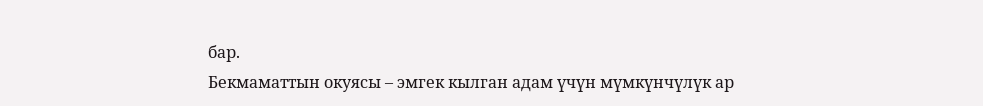бар.
Бекмаматтын окуясы – эмгек кылган адам үчүн мүмкүнчүлүк ар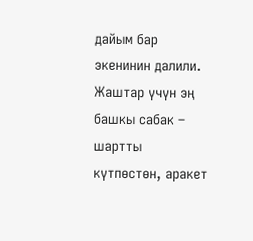дайым бар экенинин далили. Жаштар үчүн эң башкы сабак – шартты күтпөстөн, аракет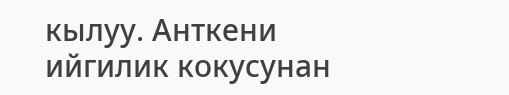кылуу. Анткени ийгилик кокусунан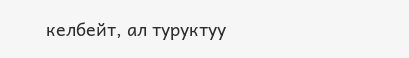келбейт, ал туруктуу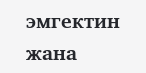эмгектин жана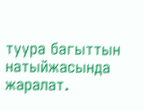туура багыттын натыйжасында жаралат.